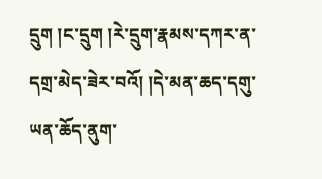དྲུག །ང་དྲུག །རེ་དྲུག་རྣམས་དཀར་ན་དགྲ་མེད་ཟེར་བའོ། །དེ་མན་ཆད་དགུ་ཡན་ཆོད་ནུག་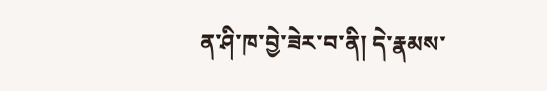ན་ཤི་ཁ་བྱེ་ཟེར་བ་ནི། དེ་རྣམས་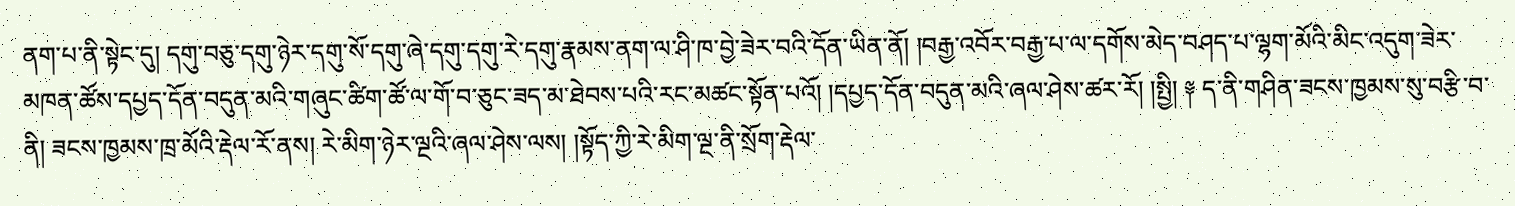ནག་པ་ནི་སྟེང་དུ། དགུ་བཅུ་དགུ་ཉེར་དགུ་སོ་དགུ་ཞེ་དགུ་དགུ་རེ་དགུ་རྣམས་ནག་ལ་ཤི་ཁ་བྱེ་ཟེར་བའི་དོན་ཡིན་ནོ། །བརྒྱ་འབོར་བརྒྱ་པ་ལ་དགོས་མེད་བཤད་པ་ལྷག་མོའི་མིང་འདུག་ཟེར་མཁན་ཚོས་དཔྱད་དོན་བདུན་མའི་གཞུང་ཚིག་ཚོ་ལ་གོ་བ་ཅུང་ཟད་མ་ཐེབས་པའི་རང་མཚང་སྟོན་པའོ། །དཔྱད་དོན་བདུན་མའི་ཞལ་ཤེས་ཚར་རོ། །སྤྱི། ༈ ད་ནི་གཤིན་ཟངས་ཁྱམས་སུ་བརྩི་བ་ནི། ཟངས་ཁྱམས་ཁྲ་མོའི་རྡེལ་རོ་ནས། རེ་མིག་ཉེར་ལྔའི་ཞལ་ཤེས་ལས། །སྟོད་ཀྱི་རེ་མིག་ལྔ་ནི་སྲོག་རྡེལ་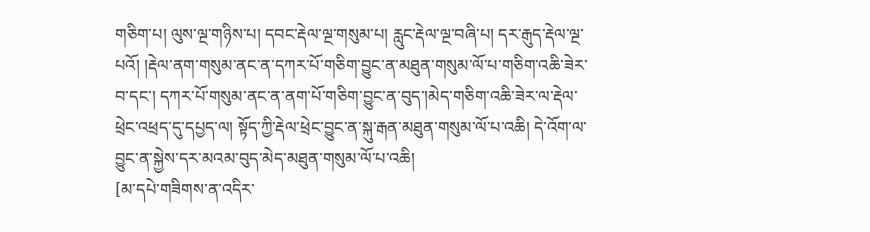གཅིག་པ། ལུས་ལྔ་གཉིས་པ། དབང་རྡེལ་ལྔ་གསུམ་པ། རླུང་རྡེལ་ལྔ་བཞི་པ། དར་རྒུད་རྡེལ་ལྔ་པའོ། །རྡེལ་ནག་གསུམ་ནང་ན་དཀར་པོ་གཅིག་བྱུང་ན་མཐུན་གསུམ་ལོ་པ་གཅིག་འཆི་ཟེར་བ་དང་། དཀར་པོ་གསུམ་ནང་ན་ནག་པོ་གཅིག་བྱུང་ན་བུད་།མེད་གཅིག་འཆི་ཟེར་ལ་རྡེལ་ཕྲེང་འཕྲད་དུ་དཔྱད་ལ། སྟོད་ཀྱི་རྡེལ་ཕྲེང་བྱུང་ན་སྐུ་རྒན་མཐུན་གསུམ་ལོ་པ་འཆི། དེ་འོག་ལ་བྱུང་ན་སྐྱེས་དར་མའམ་བུད་མེད་མཐུན་གསུམ་ལོ་པ་འཆི།
[མ་དཔེ་གཟིགས་ན་འདིར་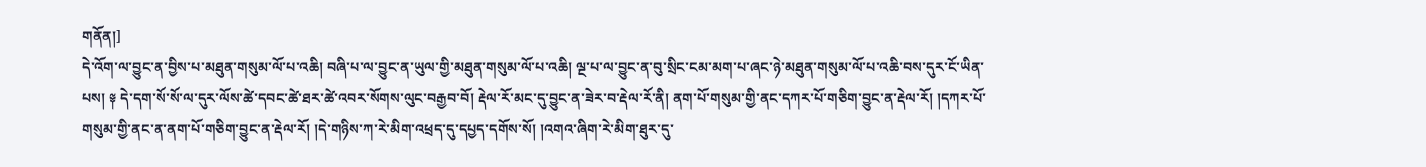གནོན།]
དེ་འོག་ལ་བྱུང་ན་བྱིས་པ་མཐུན་གསུམ་ལོ་པ་འཆི། བཞི་པ་ལ་བྱུང་ན་ཡུལ་གྱི་མཐུན་གསུམ་ལོ་པ་འཆི། ལྔ་པ་ལ་བྱུང་ན་བུ་སྲིང་ངམ་མག་པ་ཞང་ཉེ་མཐུན་གསུམ་ལོ་པ་འཆི་བས་དུར་ངོ་ཡིན་པས། ༈ དེ་དག་སོ་སོ་ལ་དུར་ལོས་ཚེ་དབང་ཚེ་ཐར་ཚེ་འབར་སོགས་ལུང་བརྒྱབ་བོ། རྡེལ་རོ་མང་དུ་བྱུང་ན་ཟེར་བ་རྡེལ་རོ་ནི། ནག་པོ་གསུམ་གྱི་ནང་དཀར་པོ་གཅིག་བྱུང་ན་རྡེལ་རོ། །དཀར་པོ་གསུམ་གྱི་ནང་ན་ནག་པོ་གཅིག་བྱུང་ན་རྡེལ་རོ། །དེ་གཉིས་ཀ་རེ་མིག་འཕྲད་དུ་དཔྱད་དགོས་སོ། །འགའ་ཞིག་རེ་མིག་ཐུར་དུ་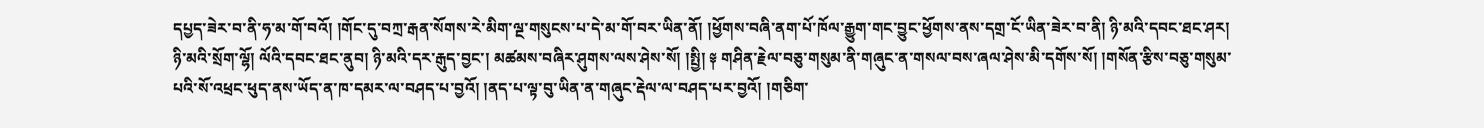དཔྱད་ཟེར་བ་ནི་ཧ་མ་གོ་བའོ། །གོང་དུ་བཀྲ་རྒན་སོགས་རེ་མིག་ལྔ་གསུངས་པ་དེ་མ་གོ་བར་ཡིན་ནོ། །ཕྱོགས་བཞི་ནག་པོ་ཁོལ་རྒྱུག་གང་བྱུང་ཕྱོགས་ནས་དགྲ་ངོ་ཡིན་ཟེར་བ་ནི། ཉི་མའི་དབང་ཐང་ཤར། ཉི་མའི་སྲོག་ལྷོ། ལོའི་དབང་ཐང་ནུབ། ཉི་མའི་དར་རྒུད་བྱང་། མཚམས་བཞིར་ཤུགས་ལས་ཤེས་སོ། །སྤྱི། ༈ གཤིན་རྗེལ་བཅུ་གསུམ་ནི་གཞུང་ན་གསལ་བས་ཞལ་ཤེས་མི་དགོས་སོ། །གསོན་རྩིས་བཅུ་གསུམ་པའི་སོ་འཕྲང་ཕུད་ནས་ཡོད་ན་ཁ་དམར་ལ་བཤད་པ་བྱའོ། །ནད་པ་ལྟ་བུ་ཡིན་ན་གཞུང་རྡེལ་ལ་བཤད་པར་བྱའོ། །གཅིག་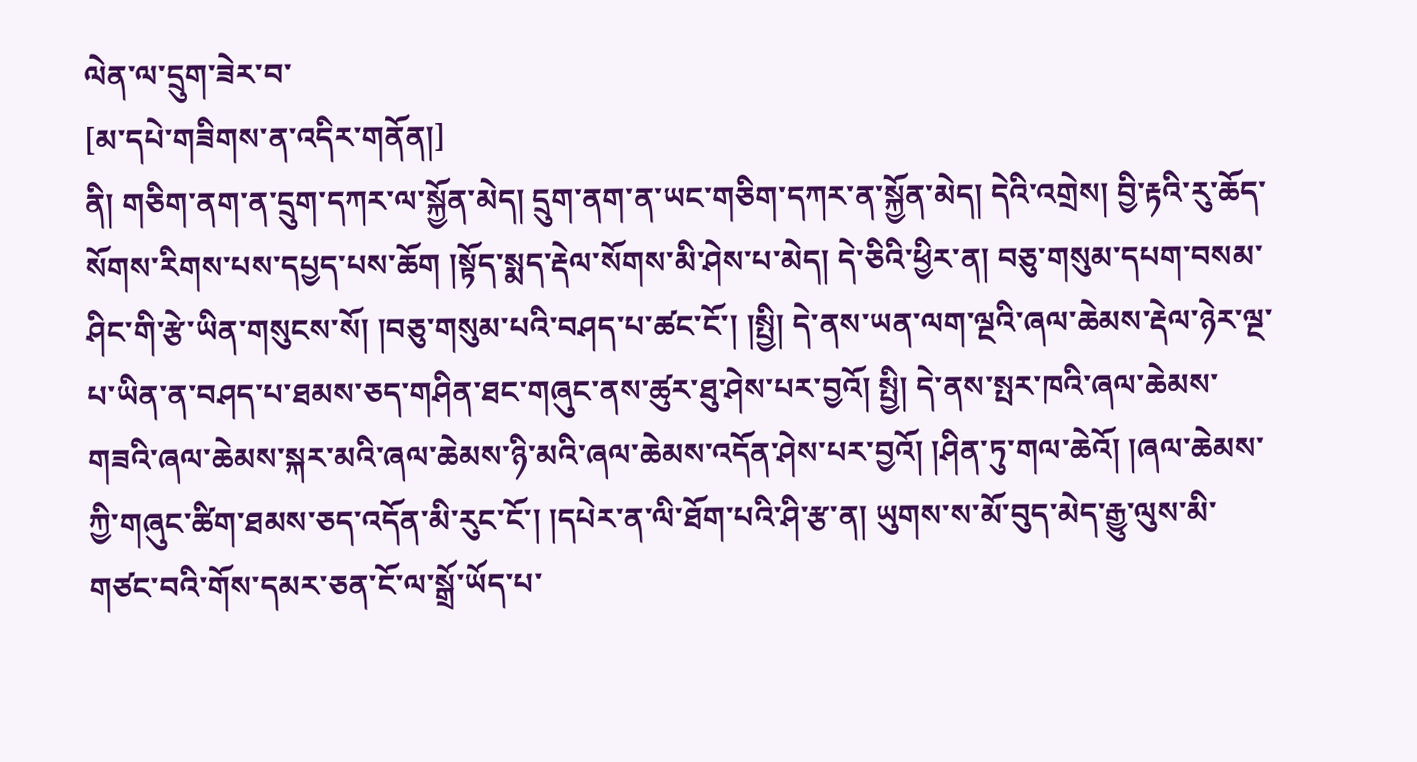ལེན་ལ་དྲུག་ཟེར་བ་
[མ་དཔེ་གཟིགས་ན་འདིར་གནོན།]
ནི། གཅིག་ནག་ན་དྲུག་དཀར་ལ་སྐྱོན་མེད། དྲུག་ནག་ན་ཡང་གཅིག་དཀར་ན་སྐྱོན་མེད། དེའི་འགྲེས། བྱི་རྟའི་རུ་ཆོད་སོགས་རིགས་པས་དཔྱད་པས་ཆོག །སྟོད་སྨད་རྡེལ་སོགས་མི་ཤེས་པ་མེད། དེ་ཅིའི་ཕྱིར་ན། བཅུ་གསུམ་དཔག་བསམ་ཤིང་གི་རྩེ་ཡིན་གསུངས་སོ། །བཅུ་གསུམ་པའི་བཤད་པ་ཚང་ངོ་། །སྤྱི། དེ་ནས་ཡན་ལག་ལྔའི་ཞལ་ཆེམས་རྡེལ་ཉེར་ལྔ་པ་ཡིན་ན་བཤད་པ་ཐམས་ཅད་གཤིན་ཐང་གཞུང་ནས་ཚུར་ཐུ་ཤེས་པར་བྱའོ། སྤྱི། དེ་ནས་སྤར་ཁའི་ཞལ་ཆེམས་གཟའི་ཞལ་ཆེམས་སྐར་མའི་ཞལ་ཆེམས་ཉི་མའི་ཞལ་ཆེམས་འདོན་ཤེས་པར་བྱའོ། །ཤིན་ཏུ་གལ་ཆེའོ། །ཞལ་ཆེམས་ཀྱི་གཞུང་ཚིག་ཐམས་ཅད་འདོན་མི་རུང་ངོ་། །དཔེར་ན་ལི་ཐོག་པའི་ཤི་རྩ་ན། ཡུགས་ས་མོ་བུད་མེད་རྒྱུ་ལུས་མི་གཙང་བའི་གོས་དམར་ཅན་ངོ་ལ་སྒྲོ་ཡོད་པ་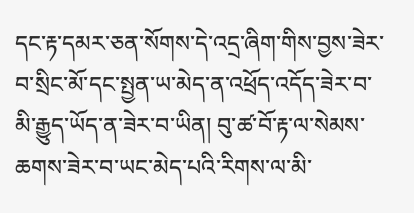དང་རྟ་དམར་ཅན་སོགས་དེ་འདྲ་ཞིག་གིས་བྱས་ཟེར་བ་སྲིང་མོ་དང་སྤྱན་ཡ་མེད་ན་འཕྲོད་འདོད་ཟེར་བ་མི་རྒྱུད་ཡོད་ན་ཟེར་བ་ཡིན། བུ་ཚ་བོ་རྟ་ལ་སེམས་ཆགས་ཟེར་བ་ཡང་མེད་པའི་རིགས་ལ་མི་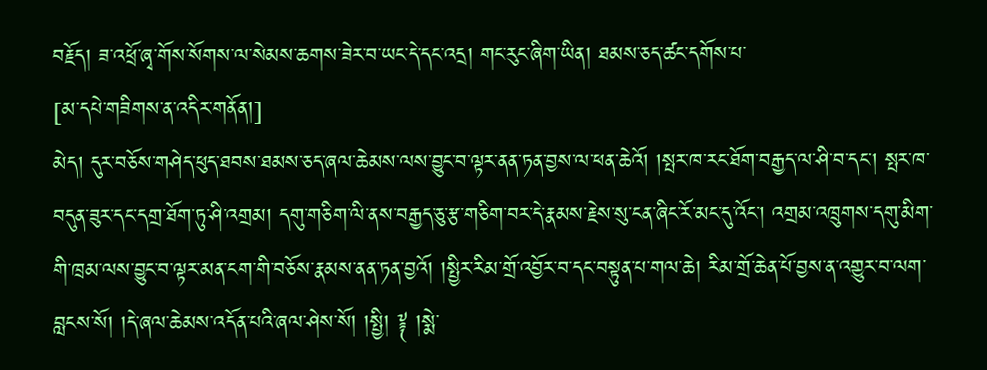བརྗོད། ཟ་འཕྲོ་ཞྭ་གོས་སོགས་ལ་སེམས་ཆགས་ཟེར་བ་ཡང་དེ་དང་འདྲ། གང་རུང་ཞིག་ཡིན། ཐམས་ཅད་ཚང་དགོས་པ་
[མ་དཔེ་གཟིགས་ན་འདིར་གནོན།]
མེད། དུར་བཅོས་གཤེད་ཕུད་ཐབས་ཐམས་ཅད་ཞལ་ཆེམས་ལས་བྱུང་བ་ལྟར་ནན་ཏན་བྱས་ལ་ཕན་ཆེའོ། །སྤར་ཁ་རང་ཐོག་བརྒྱད་ལ་ཤི་བ་དང་། སྤར་ཁ་བདུན་ཟུར་དང་དགྲ་ཐོག་ཏུ་ཤི་འགྲམ། དགུ་གཅིག་ལི་ནས་བརྒྱད་ཅུ་རྩ་གཅིག་བར་དེ་རྣམས་རྗེས་སུ་ངན་ཞིང་རོ་མང་དུ་འོང་། འགྲམ་འཁྲུགས་དགུ་མིག་གི་ཁྲམ་ལས་བྱུང་བ་ལྟར་མན་ངག་གི་བཅོས་རྣམས་ནན་ཏན་བྱའོ། །སྤྱིར་རིམ་གྲོ་འབྱོར་བ་དང་བསྟུན་པ་གལ་ཆེ། རིམ་གྲོ་ཆེན་པོ་བྱས་ན་འགྱུར་བ་ལག་བླངས་སོ། །དེ་ཞལ་ཆེམས་འདོན་པའི་ཞལ་ཤེས་སོ། །སྤྱི། ༈ །སྨེ་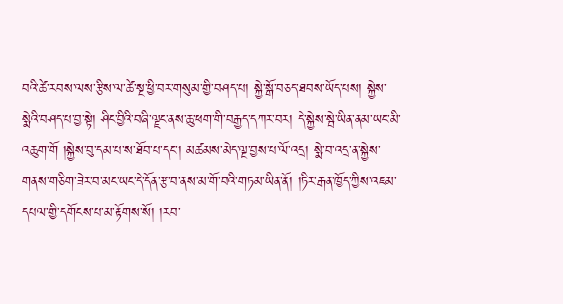བའི་ཚེ་རབས་ལས་རྩིས་ལ་ཚེ་སྔ་ཕྱི་བར་གསུམ་གྱི་བཤད་པ། སྐྱེ་སྒོ་བཅད་ཐབས་ཡོད་པས། སྐྱེས་སྨེའི་བཤད་པ་བྱ་སྟེ། ཤིང་བྱིའི་བཞི་ལྗང་ནས་ཆུ་ཕག་གི་བརྒྱད་དཀར་བར། དེ་སྐྱེས་སྦེ་ཡིན་ནམ་ཡང་མི་འཆུག་གོ །སྐྱེས་བུ་དམ་པ་ས་ཐོབ་པ་དང་། མཚམས་མེད་ལྔ་བྱས་པ་ལོ་འདྲ། སྨེ་བ་འདྲ་ན་སྐྱེས་གནས་གཅིག་ཟེར་བ་མང་ཡང་དེ་དོན་རྩ་བ་ནས་མ་གོ་བའི་གཏམ་ཡིན་ནོ། །ཏིར་རྒན་ཁྱོད་ཀྱིས་འཇམ་དཔལ་གྱི་དགོངས་པ་མ་རྟོགས་སོ། །རབ་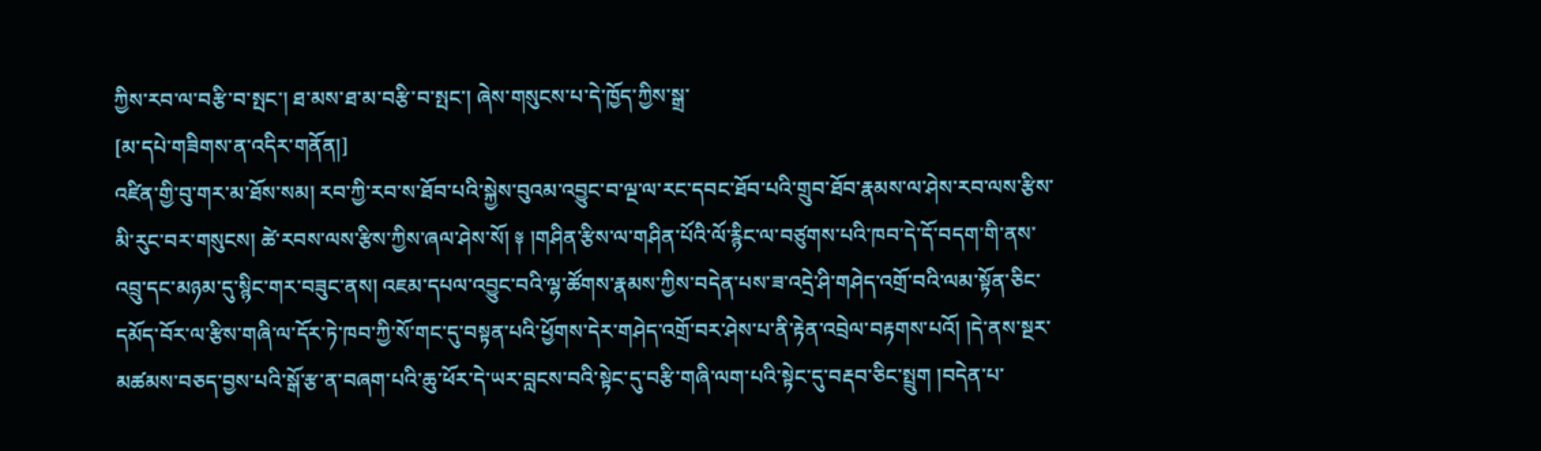ཀྱིས་རབ་ལ་བརྩི་བ་སྤང་། ཐ་མས་ཐ་མ་བརྩི་བ་སྤང་། ཞེས་གསུངས་པ་དེ་ཁྱོད་ཀྱིས་སྒྲ་
[མ་དཔེ་གཟིགས་ན་འདིར་གནོན།]
འཛིན་གྱི་བུ་གར་མ་ཐོས་སམ། རབ་ཀྱི་རབ་ས་ཐོབ་པའི་སྐྱེས་བུའམ་འབྱུང་བ་ལྔ་ལ་རང་དབང་ཐོབ་པའི་གྲུབ་ཐོབ་རྣམས་ལ་ཤེས་རབ་ལས་རྩིས་མི་རུང་བར་གསུངས། ཚེ་རབས་ལས་རྩིས་ཀྱིས་ཞལ་ཤེས་སོ། ༈ །གཤིན་རྩིས་ལ་གཤིན་པོའི་ལོ་རྙིང་ལ་བཙུགས་པའི་ཁབ་དེ་དོ་བདག་གི་ནས་འབྲུ་དང་མཉམ་དུ་སྙིང་གར་བཟུང་ནས། འཇམ་དཔལ་འབྱུང་བའི་ལྷ་ཚོགས་རྣམས་ཀྱིས་བདེན་པས་ཟ་འདྲེ་ཤི་གཤེད་འགྲོ་བའི་ལམ་སྟོན་ཅིང་དམོད་བོར་ལ་རྩིས་གཞི་ལ་དོར་ཏེ་ཁབ་ཀྱི་སོ་གང་དུ་བསྟན་པའི་ཕྱོགས་དེར་གཤེད་འགྲོ་བར་ཤེས་པ་ནི་རྟེན་འབྲེལ་བརྟགས་པའོ། །དེ་ནས་སྔར་མཚམས་བཅད་བྱས་པའི་སྒོ་རྩ་ན་བཞག་པའི་ཆུ་ཕོར་དེ་ཡར་བླངས་བའི་སྟེང་དུ་བརྩི་གཞི་ལག་པའི་སྟེང་དུ་བརྡབ་ཅིང་སྤྲུག །བདེན་པ་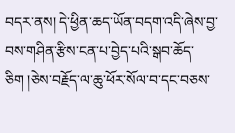བདར་ནས། དེ་ཕྱིན་ཆད་ཡོན་བདག་འདི་ཞེས་བྱ་བས་གཤིན་རྩིས་ངན་པ་བྱེད་པའི་སྒབ་ཆོད་ཅིག །ཅེས་བརྗོད་ལ་ཆུ་ཕོར་སོལ་བ་དང་བཅས་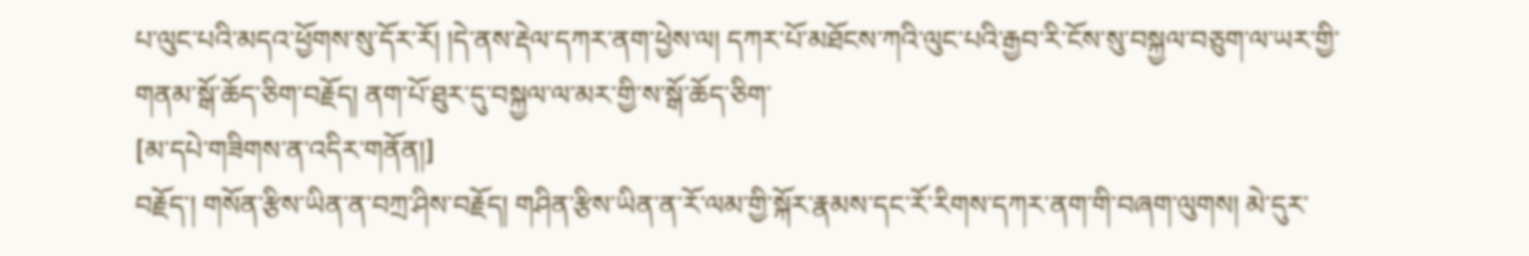པ་ལུང་པའི་མདའ་ཕྱོགས་སུ་དོར་རོ། །དེ་ནས་རྡེལ་དཀར་ནག་ཕྱེས་ལ། དཀར་པོ་མཐོངས་ཀའི་ལུང་པའི་རྒྱབ་རི་ངོས་སུ་བསྐྱལ་བཅུག་ལ་ཡར་གྱི་གནམ་སྒོ་ཆོད་ཅིག་བརྗོད། ནག་པོ་ཐུར་དུ་བསྐྱལ་ལ་མར་གྱི་ས་སྒོ་ཆོད་ཅིག་
[མ་དཔེ་གཟིགས་ན་འདིར་གནོན།]
བརྗོད་། གསོན་རྩིས་ཡིན་ན་བཀྲ་ཤིས་བརྗོད། གཤིན་རྩིས་ཡིན་ན་རོ་ལམ་གྱི་སྐོར་རྣམས་དང་རོ་རིགས་དཀར་ནག་གི་བཞག་ལུགས། མེ་དུར་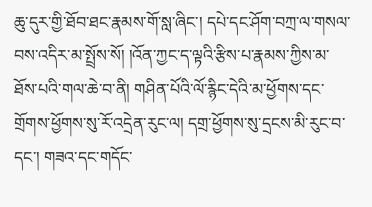ཆུ་དུར་གྱི་ཐོབ་ཐང་རྣམས་གོ་སླ་ཞིང་། དཔེ་དང་ཤོག་བཀྲ་ལ་གསལ་བས་འདིར་མ་སྤྲོས་སོ། །འོན་ཀྱང་ད་ལྟའི་རྩིས་པ་རྣམས་ཀྱིས་མ་ཐོས་པའི་གལ་ཆེ་བ་ནི། གཤིན་པོའི་ལོ་རྙིང་དེའི་མ་ཕྱོགས་དང་གྲོགས་ཕྱོགས་སུ་རོ་འདྲེན་རུང་ལ། དགྲ་ཕྱོགས་སུ་དྲངས་མི་རུང་བ་དང་། གཟའ་དང་གདོང་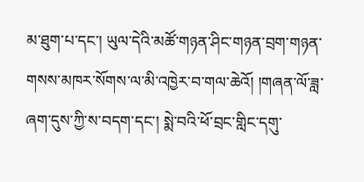མ་ཐུག་པ་དང་། ཡུལ་དེའི་མཚོ་གཉན་ཤིང་གཉན་བྲག་གཉན་གསས་མཁར་སོགས་ལ་མི་འཁྱེར་བ་གལ་ཆེའོ། །གཞན་ལོ་ཟླ་ཞག་དུས་ཀྱི་ས་བདག་དང་། སྨེ་བའི་ཕོ་བྲང་གླིང་དགུ་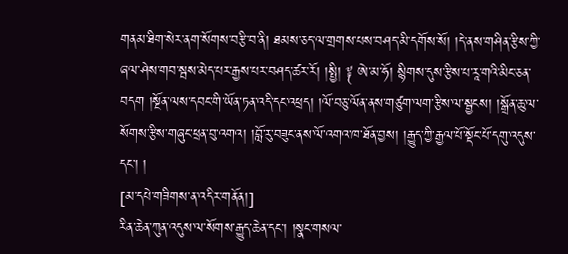གནམ་ཐིག་སེར་ནག་སོགས་བརྩི་བ་ནི། ཐམས་ཅད་ལ་གྲགས་པས་བཤད་མི་དགོས་སོ། །དེ་ནས་གཤིན་རྩིས་ཀྱི་ཞལ་ཤེས་གབ་སྦས་མེད་པར་རྒྱས་པར་བཤད་ཚར་རོ། །སྤྱི། ༈ ཨེ་མ་ཧོ། སྙིགས་དུས་རྩིས་པ་རཱ་གའི་མིང་ཅན་བདག །སྔོན་ལས་དབང་གི་ཡོན་ཏན་འདི་དང་འཕྲད། །ལོ་བཅུ་ལོན་ནས་གཙུག་ལག་རྩིས་ལ་སྦྱངས། །སྒྲོན་ཆུ་ལ་སོགས་རྩིས་གཞུང་ཕྲན་བུ་འགའ། །བློ་རུ་བཟུང་ནས་ལོ་འགའ་ཁ་ཐོན་བྱས། །རྒྱུད་ཀྱི་རྒྱལ་པོ་སྡོང་པོ་དགུ་འདུས་དང་། །
[མ་དཔེ་གཟིགས་ན་འདིར་གནོན།]
རིན་ཆེན་ཀུན་འདུས་ལ་སོགས་རྒྱུད་ཆེན་དང་། །སྣང་གསལ་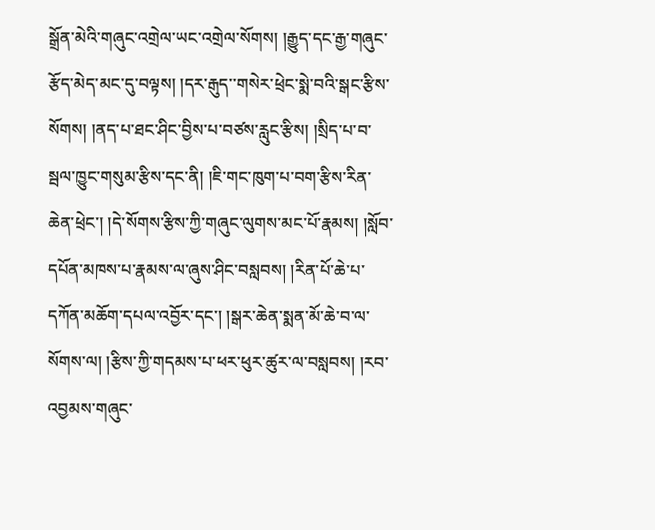སྒྲོན་མེའི་གཞུང་འགྲེལ་ཡང་འགྲེལ་སོགས། །རྒྱུད་དང་རྒྱ་གཞུང་རྩོད་མེད་མང་དུ་བལྟས། །དར་རྒུད་་གསེར་ཕྲེང་སྨེ་བའི་སྒང་རྩིས་སོགས། །ནད་པ་ཐང་ཤིང་བྱིས་པ་བཙས་རླུང་རྩིས། །སྲིད་པ་བ་སྦལ་ཁྱུང་གསུམ་རྩིས་དང་ནི། །ཇི་གང་ཁུག་པ་བག་རྩིས་རིན་ཆེན་ཕྲེང་། །དེ་སོགས་རྩིས་ཀྱི་གཞུང་ལུགས་མང་པོ་རྣམས། །སློབ་དཔོན་མཁས་པ་རྣམས་ལ་ཞུས་ཤིང་བསླབས། །རིན་པོ་ཆེ་པ་དཀོན་མཆོག་དཔལ་འབྱོར་དང་། །སྒར་ཆེན་སྨན་མོ་ཆེ་བ་ལ་སོགས་ལ། །རྩིས་ཀྱི་གདམས་པ་ཕར་ཕུར་ཚུར་ལ་བསླབས། །རབ་འབྱམས་གཞུང་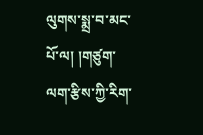ལུགས་སྨྲ་བ་མང་པོ་ལ། །གཙུག་ལག་རྩིས་ཀྱི་རིག་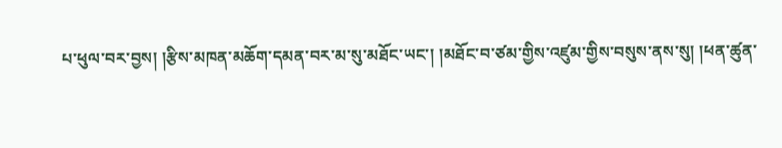པ་ཕུལ་བར་བྱས། །རྩིས་མཁན་མཆོག་དམན་བར་མ་སུ་མཐོང་ཡང་། །མཐོང་བ་ཙམ་གྱིས་འཛུམ་གྱིས་བསུས་ནས་སུ། །ཕན་ཚུན་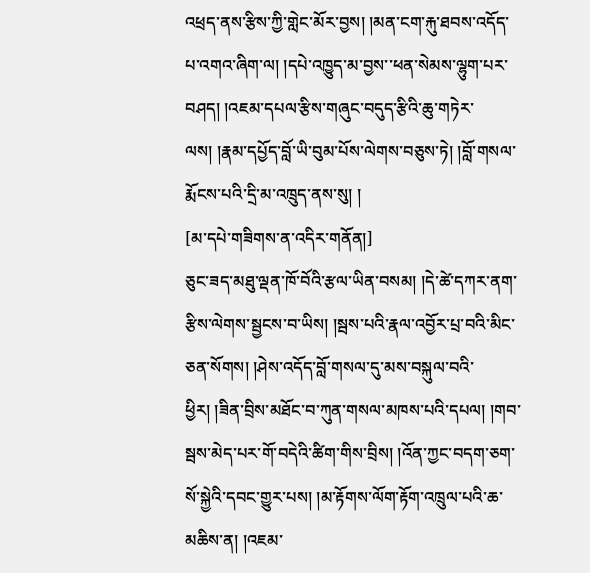འཕྲད་ནས་རྩིས་ཀྱི་གླེང་མོར་བྱས། །མན་ངག་རྐུ་ཐབས་འདོད་པ་འགའ་ཞིག་ལ། །དཔེ་འཁྱུད་མ་བྱས་་ཕན་སེམས་ལྷུག་པར་བཤད། །འཇམ་དཔལ་རྩིས་གཞུང་བདུད་རྩིའི་ཆུ་གཏེར་ལས། །རྣམ་དཔྱོད་བློ་ཡི་བུམ་པོས་ལེགས་བཅུས་ཏེ། །བློ་གསལ་རྨོངས་པའི་དྲི་མ་འཁྲུད་ནས་སུ། །
[མ་དཔེ་གཟིགས་ན་འདིར་གནོན།]
ཅུང་ཟད་མཐུ་ལྡན་ཁོ་བོའི་རྩལ་ཡིན་བསམ། །དེ་ཚེ་དཀར་ནག་རྩིས་ལེགས་སྦྱངས་བ་ཡིས། །སྦས་པའི་རྣལ་འབྱོར་པྲ་བའི་མིང་ཅན་སོགས། །ཤེས་འདོད་བློ་གསལ་དུ་མས་བསྐུལ་བའི་ཕྱིར། །ཟིན་བྲིས་མཐོང་བ་ཀུན་གསལ་མཁས་པའི་དཔལ། །གབ་སྦས་མེད་པར་གོ་བདེའི་ཚིག་གིས་བྲིས། །འོན་ཀྱང་བདག་ཅག་སོ་སྐྱེའི་དབང་གྱུར་པས། །མ་རྟོགས་ལོག་རྟོག་འཁྲུལ་པའི་ཆ་མཆིས་ན། །འཇམ་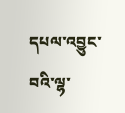དཔལ་འབྱུང་བའི་ལྷ་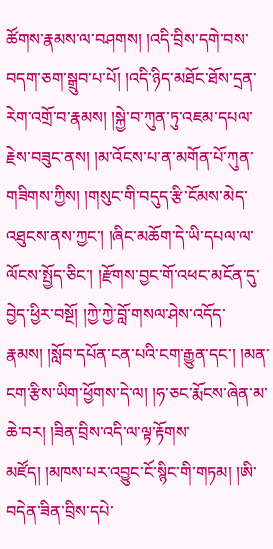ཚོགས་རྣམས་ལ་བཤགས། །འདི་བྲིས་དགེ་བས་བདག་ཅག་སྒྲུབ་པ་པོ། །འདི་ཉིད་མཐོང་ཐོས་དྲན་རེག་འགྲོ་བ་རྣམས། །སྐྱེ་བ་ཀུན་ཏུ་འཇམ་དཔལ་རྗེས་བཟུང་ནས། །མ་འོངས་པ་ན་མགོན་པོ་ཀུན་གཟིགས་ཀྱིས། །གསུང་གི་བདུད་རྩི་ངོམས་མེད་འཐུངས་ནས་ཀྱང་། །ཞིང་མཆོག་དེ་ཡི་དཔལ་ལ་ལོངས་སྤྱོད་ཅིང་། །རྫོགས་བྱང་གོ་འཕང་མངོན་དུ་བྱེད་ཕྱིར་བསྔོ། །ཀྱེ་ཀྱེ་བློ་གསལ་ཤེས་འདོད་རྣམས། །སློབ་དཔོན་ངན་པའི་ངག་རྒྱུན་དང་། །མན་ངག་རྩིས་ཡིག་ཕྱོགས་དེ་ལ། །ཧ་ཅང་རྨོངས་ཞེན་མ་ཆེ་བར། །ཟིན་བྲིས་འདི་ལ་ལྟ་རྟོགས་མཛོད། །མཁས་པར་འབྱུང་ངོ་སྙིང་གི་གཏམ། །ཨི་བདེན་ཟིན་བྲིས་དཔེ་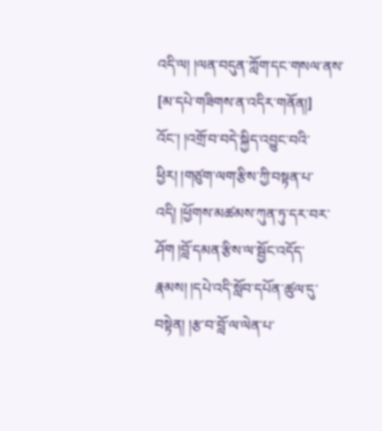འདི་ལ། །ལན་བདུན་ཀློག་དང་གསལ་ནས་
[མ་དཔེ་གཟིགས་ན་འདིར་གནོན།]
འོང་། །འགྲོ་བ་བདེ་སྐྱིད་འབྱུང་བའི་ཕྱིར། །གཙུག་ལག་རྩིས་ཀྱི་བསྟན་པ་འདི། །ཕྱོགས་མཚམས་ཀུན་ཏུ་དར་བར་ཤོག །བློ་དམན་རྩིས་ལ་སྦྱོང་འདོད་རྣམས། །དཔེ་འདི་སློབ་དཔོན་ཚུལ་དུ་བསྟེན། །རྩ་བ་བློ་ལ་ལེན་པ་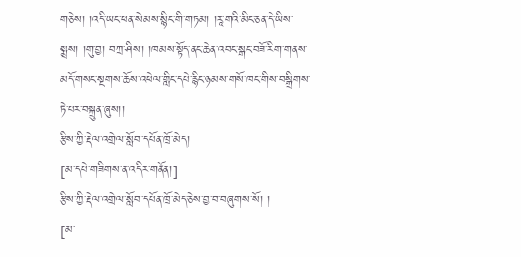གཅེས། །འདི་ཡང་ཕན་སེམས་སྙིང་གི་གཏམ། །རཱ་གའི་མིང་ཅན་དེ་ཡིས་སྨྲས། །གུ་བྱ། བཀྲ་ཤིས། །ཁམས་སྟོད་ནང་ཆེན་འབང་སྒང་བཟོ་རིག་གནས་མདོ་གསང་སྔགས་ཆོས་འཕེལ་གླིང་དཔེ་རྙིང་ཉམས་གསོ་ཁང་གིས་བསྒྲིགས་ཏེ་པར་བསྐྲུན་ཞུས།།
རྩིས་ཀྱི་རྡེལ་འགྲེལ་སློབ་དཔོན་ཁྲོ་མེད།
[མ་དཔེ་གཟིགས་ན་འདིར་གནོན།]
རྩིས་ཀྱི་རྡེལ་འགྲེལ་སློབ་དཔོན་ཁྲོ་མེད་ཅེས་བྱ་བ་བཞུགས་སོ། །
[མ་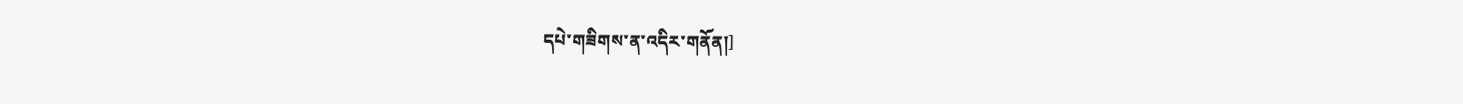དཔེ་གཟིགས་ན་འདིར་གནོན།]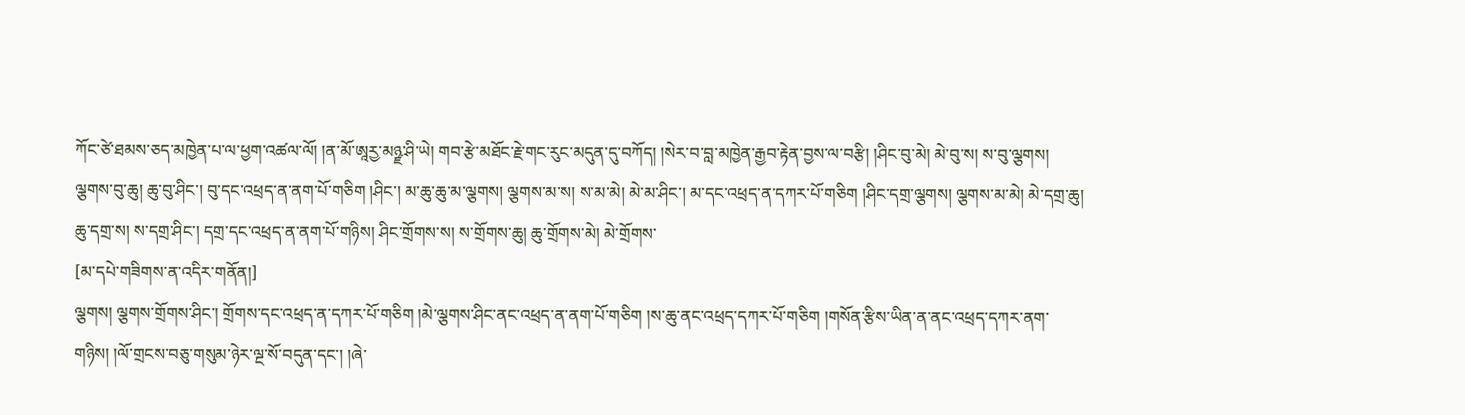ཀོང་ཙེ་ཐམས་ཅད་མཁྱེན་པ་ལ་ཕྱག་འཚལ་ལོ། །ན་མོ་ཨཱརྱ་མཉྫ་ཤི་ཡེ། གབ་རྩེ་མཐོང་རྗེ་གང་རུང་མདུན་དུ་བཀོད། །སེར་བ་བླ་མཁྱེན་རྒྱབ་རྟེན་བྱས་ལ་བརྩི། །ཤིང་བུ་མེ། མེ་བུ་ས། ས་བུ་ལྕགས། ལྕགས་བུ་ཆུ། ཆུ་བུ་ཤིང་། བུ་དང་འཕྲད་ན་ནག་པོ་གཅིག །ཤིང་། མ་ཆུ་ཆུ་མ་ལྕགས། ལྕགས་མ་ས། ས་མ་མེ། མེ་མ་ཤིང་། མ་དང་འཕྲད་ན་དཀར་པོ་གཅིག །ཤིང་དགྲ་ལྕགས། ལྕགས་མ་མེ། མེ་དགྲ་ཆུ། ཆུ་དགྲ་ས། ས་དགྲ་ཤིང་། དགྲ་དང་འཕྲད་ན་ནག་པོ་གཉིས། ཤིང་གྲོགས་ས། ས་གྲོགས་ཆུ། ཆུ་གྲོགས་མེ། མེ་གྲོགས་
[མ་དཔེ་གཟིགས་ན་འདིར་གནོན།]
ལྕགས། ལྕགས་གྲོགས་ཤིང་། གྲོགས་དང་འཕྲད་ན་དཀར་པོ་གཅིག །མེ་ལྕགས་ཤིང་ནང་འཕྲད་ན་ནག་པོ་གཅིག །ས་ཆུ་ནང་འཕྲད་དཀར་པོ་གཅིག །གསོན་རྩིས་ཡིན་ན་ནང་འཕྲད་དཀར་ནག་གཉིས། །ལོ་གྲངས་བཅུ་གསུམ་ཉེར་ལྔ་སོ་བདུན་དང་། །ཞེ་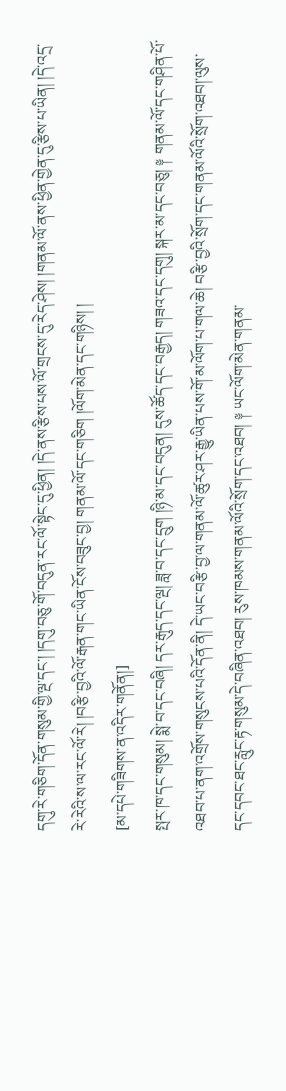དགུ་རེ་གཅིག་དོན་གསུམ་གྱི་ལྔ་དང་། །དགུ་བཅུ་གོ་བདུན་རང་ལོ་སྟེང་དུ་ཕྱིན། །དེ་ནས་རྩིས་པས་ལོ་གྲངས་དུ་རེད་ཤེས། །གནམ་ལོ་ནས་ཕྱིན་གྱེན་དུ་རྩིས་པ་ཡིན། །དེ་འདྲ་རེ་རེའི་ས་ལ་རང་ལོ་རེ། །བརྩི་བྱའི་ལོ་རྒན་གང་ཡིན་ངོས་བཟུང་བྱ། གནམ་ལོ་དང་གཅིག །ལོག་མེན་དང་གཉིས། །
[མ་དཔེ་གཟིགས་ན་འདིར་གནོན།]
སྤར་ཁ་དང་གསུམ། སྨེ་བ་དང་བཞི། དར་རྒུད་དང་ལྔ། ཟླ་བ་དང་དྲུག །ཉི་མ་དང་བདུན། དུས་ཚོད་དང་བརྒྱད། གཟའ་དང་དགུ། སྐར་མ་དང་བཅུ། ༈ གནམ་ལོ་དང་གཤིན་པོ་འཐབ་པ་ནག་འགྲོས་གསུངས་པའི་དོན་ནི། དེ་ཡང་བརྩི་བྱ་ལ་གནམ་ལོ་ཚུར་ཤར་རྒྱུ་ཡིན་པས་གོ་མ་ལོག་པ་གལ་ཆེ། བརྩི་བྱའི་སྲོག་དང་གནམ་ལོའི་སྲོག་འཐབ།་ལུས་དང་དབང་ཐང་རླུང་རྟ་གསུམ་དེ་བཞིན་འཐབ། རུས་ཁམས་གནམ་ལོའི་སྲོག་དང་འཐབ། ༈ ཡང་ལོག་མེན་གནམ་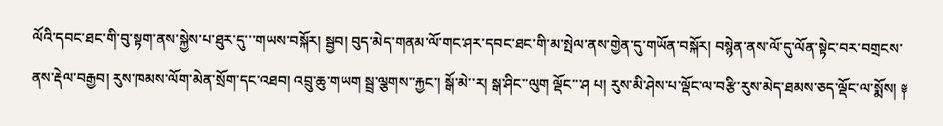ལོའི་དབང་ཐང་གི་བུ་སྟག་ནས་སྐྱེས་པ་ཐུར་དུ་་་གཡས་བསྐོར། སྦྱབ། བུད་མེད་གནམ་ལོ་གང་ཤར་དབང་ཐང་གི་མ་སྤེལ་ནས་གྱེན་དུ་གཡོན་བསྐོར། བསྙེན་ནས་ལོ་དུ་ལོན་སྟེང་བར་བགྲངས་ནས་རྡེལ་བརྒྱབ། རུས་ཁམས་ལོག་མེན་སྲོག་དང་འཐབ། འབྲུ་ཆུ་གཡག སྦྲ་ལྕགས་་རྐྱང་། སྒོ་མེ་་ར། སྒ་ཤིང་་ལུག ལྡོང་་་ཤ པ། རུས་མི་ཤེས་པ་ལྡོང་ལ་བརྩི་རུས་མེད་ཐམས་ཅད་ལྡོང་ལ་སྨོས། ༈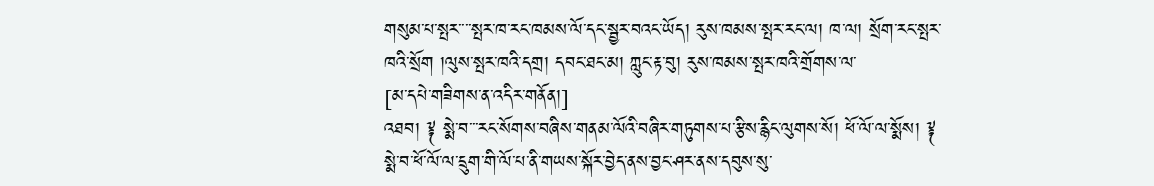གསུམ་པ་སྤར་་་་སྤར་ཁ་རང་ཁམས་ལོ་དང་སྦྱར་བའང་ཡོད། རུས་ཁམས་སྤར་རང་ལ། ཁ་ལ། སྲོག་རང་སྤར་ཁའི་སྲོག །ལུས་སྤར་ཁའི་དགྲ། དབང་ཐང་མ། ཀླུང་རྟ་བུ། རུས་ཁམས་སྤར་ཁའི་གྲོགས་ལ་
[མ་དཔེ་གཟིགས་ན་འདིར་གནོན།]
འཐབ། ༈ སྨེ་བ་་་རང་སོགས་བཞིས་གནམ་ལོའི་བཞིར་གཏུགས་པ་རྩིས་རྙིང་ལུགས་སོ། ཕོ་ལོ་ལ་སྨོས། ༈ སྨེ་བ་ཕོ་ལོ་ལ་དྲུག་གི་ལོ་པ་ནི་གཡས་སྐོར་བྱེད་ནས་བྱང་ཤར་ནས་དབུས་སུ་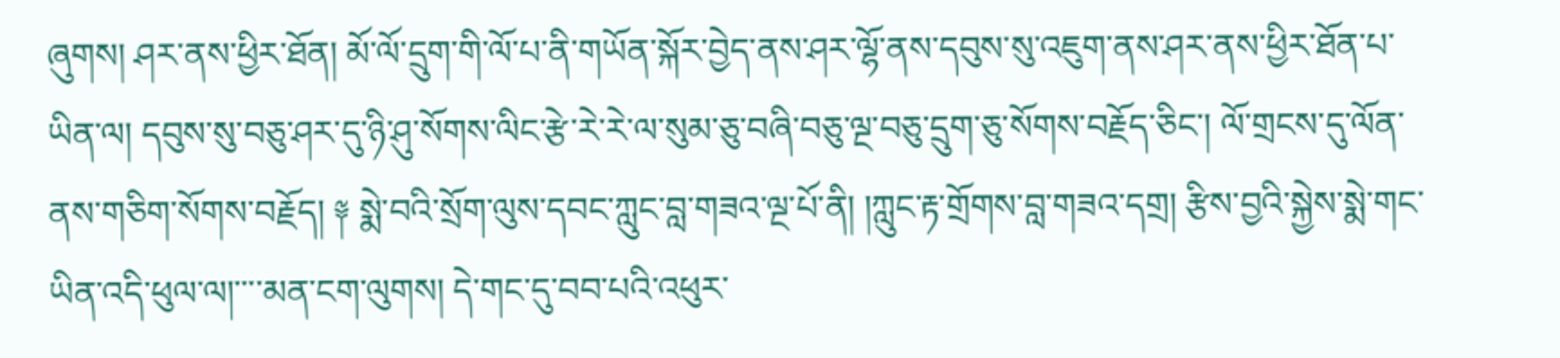ཞུགས། ཤར་ནས་ཕྱིར་ཐོན། མོ་ལོ་དྲུག་གི་ལོ་པ་ནི་གཡོན་སྐོར་བྱེད་ནས་ཤར་ལྷོ་ནས་དབུས་སུ་འཇུག་ནས་ཤར་ནས་ཕྱིར་ཐོན་པ་ཡིན་ལ། དབུས་སུ་བཅུ་ཤར་དུ་ཉི་ཤུ་སོགས་ལིང་རྩེ་རེ་རེ་ལ་སུམ་ཅུ་བཞི་བཅུ་ལྔ་བཅུ་དྲུག་ཅུ་སོགས་བརྗོད་ཅིང་། ལོ་གྲངས་དུ་ལོན་ནས་གཅིག་སོགས་བརྗོད། ༈ སྨེ་བའི་སྲོག་ལུས་དབང་ཀླུང་བླ་གཟའ་ལྔ་པོ་ནི། །ཀླུང་རྟ་གྲོགས་བླ་གཟའ་དགྲ། རྩིས་བྱའི་སྐྱེས་སྨེ་གང་ཡིན་འདི་ཕུལ་ལ།་་་་མན་ངག་ལུགས། དེ་གང་དུ་བབ་པའི་འཕུར་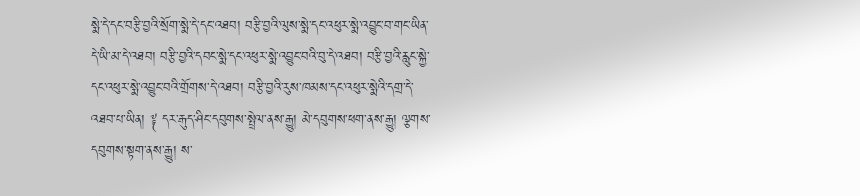སྨེ་དེ་དང་བརྩི་བྱའི་སྲོག་སྨེ་དེ་དང་འཐབ། བརྩི་བྱའི་ལུས་སྨེ་དང་འཕུར་སྨེ་འབྱུང་བ་གང་ཡིན་དེ་ཡི་མ་དེ་འཐབ། བརྩི་བྱའི་དབང་སྨེ་དང་འཕུར་སྨེ་འབྱུང་བའི་བུ་དེ་འཐབ། བརྩི་བྱའི་རླུང་སྐྱེ་དང་འཕུར་སྨེ་འབྱུང་བའི་གྲོགས་དེ་འཐབ། བརྩི་བྱའི་རུས་ཁམས་དང་འཕུར་སྨེའི་དགྲ་དེ་འཐབ་པ་ཡིན། ༈ དར་རྒུད་ཤིང་དབུགས་སྤྲེལ་ནས་རྒྱུ། མེ་དབུགས་ཕག་ནས་རྒྱུ། ལྕགས་དབུགས་སྟག་ནས་རྒྱུ། ས་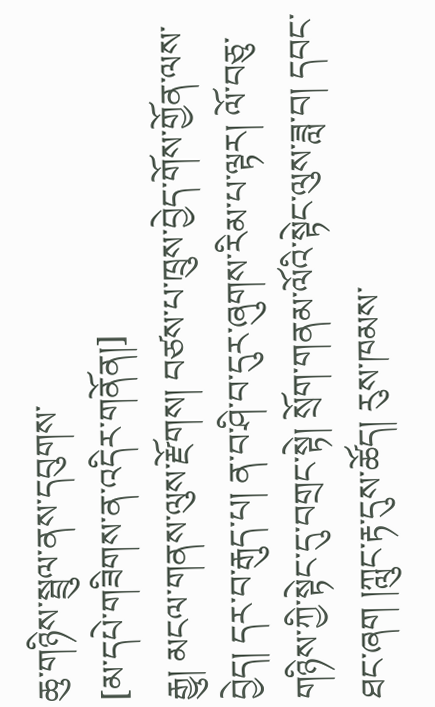ཆུ་གཉིས་སྦྲུལ་ནས་དབུགས་
[མ་དཔེ་གཟིགས་ན་འདིར་གནོན།]
རྒྱུ། མངལ་གནས་ལུས་རྫོགས། བཙས་པ་ཁྲུས་བྱེད་གོས་གྱོན་ལས་བྱེད། དར་བ་རྒུད་པ། ན་བ་ཤི་བ་དུར་ཞུགས་རིམ་པ་ལྟར། ལོ་བཅུ་གཉིས་ཀྱི་སྟེང་དུ་བགྲང་སྟེ། སྲོག་གནམ་ལོའི་སྟེང་ལུས་ཟླ་བ། དབང་ཐང་ཞག །ཀླུང་རྟ་དུས་ཚོད། རུས་ཁམས་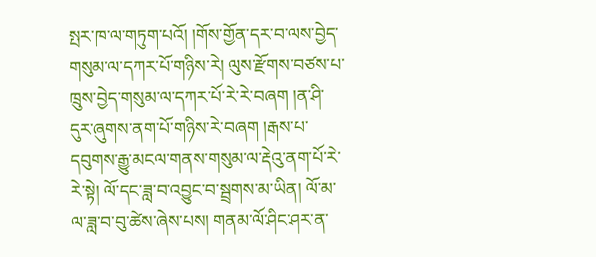སྤར་ཁ་ལ་གཏུག་པའོ། །གོས་གྱོན་དར་བ་ལས་བྱེད་གསུམ་ལ་དཀར་པོ་གཉིས་རེ། ལུས་རྫོགས་བཙས་པ་ཁྲུས་བྱེད་གསུམ་ལ་དཀར་པོ་རེ་རེ་བཞག །ན་ཤི་དུར་ཞུགས་ནག་པོ་གཉིས་རེ་བཞག །རྒས་པ་དབུགས་རྒྱུ་མངལ་གནས་གསུམ་ལ་རྡེའུ་ནག་པོ་རེ་རེ་སྟེ། ལོ་དང་ཟླ་བ་འབྱུང་བ་སྦྲགས་མ་ཡིན། ལོ་མ་ལ་ཟླ་བ་བུ་ཚེས་ཞེས་པས། གནམ་ལོ་ཤིང་ཤར་ན་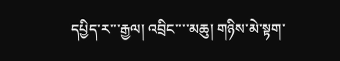དཔྱིད་ར་་་རྒྱལ། འབྲིང་་་་མཆུ། གཉིས་མེ་སྟག་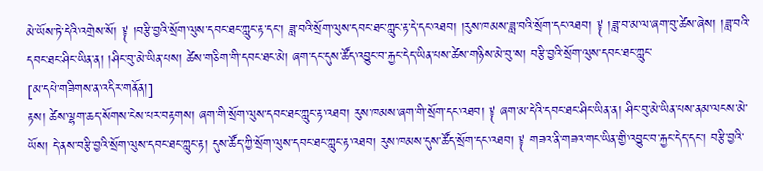མེ་ཡོས་ཏེ་དེའི་འགྲེས་སོ། ༈ །བརྩི་བྱའི་སྲོག་ལུས་དབང་ཐང་ཀླུང་རྟ་དང་། ཟླ་བའི་སྲོག་ལུས་དབང་ཐང་ཀླུང་རྟ་དེ་དང་འཐབ། །རུས་ཁམས་ཟླ་བའི་སྲོག་དང་འཐབ། ༈ །ཟླ་བ་མ་ལ་ཞག་བུ་ཚེས་ཞེས། །ཟླ་བའི་དབང་ཐང་ཤིང་ཡིན་ན། །ཤིང་བུ་མེ་ཡིན་པས། ཚེས་གཅིག་གི་དབང་ཐང་མེ། ཞག་དང་དུས་ཚོད་འབྱུང་བ་རྐྱང་དེད་ཡིན་པས་ཚེས་གཉིས་མེ་བུ་ས། བརྩི་བྱའི་སྲོག་ལུས་དབང་ཐང་ཀླུང་
[མ་དཔེ་གཟིགས་ན་འདིར་གནོན།]
རྟས། ཚེས་ལྷག་ཆད་སོགས་ངེས་པར་བརྟགས། ཞག་གི་སྲོག་ལུས་དབང་ཐང་ཀླུང་རྟ་འཐབ། རུས་ཁམས་ཞག་གི་སྲོག་དང་འཐབ། ༈ ཞག་མ་དེའི་དབང་ཐང་ཤིང་ཡིན་ན། ཤིང་བུ་མེ་ཡིན་པས་ནམ་ལངས་མེ་ཡོས། དེ་ནས་བརྩི་བྱའི་སྲོག་ལུས་དབང་ཐང་ཀླུང་རྟ། དུས་ཚོད་ཀྱི་སྲོག་ལུས་དབང་ཐང་ཀླུང་རྟ་འཐབ། རུས་ཁམས་དུས་ཚོད་སྲོག་དང་འཐབ། ༈ གཟའ་ནི་གཟའ་གང་ཡིན་གྱི་འབྱུང་བ་རྐྱང་དེད་དང་། བརྩི་བྱའི་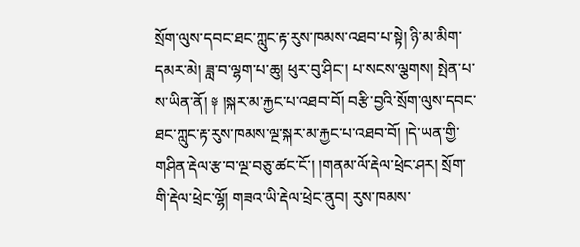སྲོག་ལུས་དབང་ཐང་ཀླུང་རྟ་རུས་ཁམས་འཐབ་པ་སྟེ། ཉི་མ་མིག་དམར་མེ། ཟླ་བ་ལྷག་པ་ཆུ། ཕུར་བུ་ཤིང་། པ་སངས་ལྕགས། སྤེན་པ་ས་ཡིན་ནོ། ༈ །སྐར་མ་རྐྱང་པ་འཐབ་བོ། བརྩི་བྱའི་སྲོག་ལུས་དབང་ཐང་ཀླུང་རྟ་རུས་ཁམས་ལྔ་སྐར་མ་རྐྱང་པ་འཐབ་བོ། །དེ་ཡན་གྱི་གཤིན་རྡེལ་རྩ་བ་ལྔ་བཅུ་ཚང་ངོ་། །གནམ་ལོ་རྡེལ་ཕྲེང་ཤར། སྲོག་གི་རྡེལ་ཕྲེང་ལྷོ། གཟའ་ཡི་རྡེལ་ཕྲེང་ནུབ། རུས་ཁམས་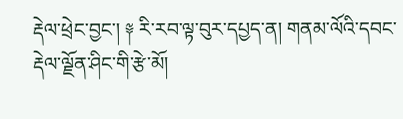རྡེལ་ཕྲེང་བྱང་། ༈ རི་རབ་ལྟ་བུར་དཔྱད་ན། གནམ་ལོའི་དབང་རྡེལ་ལྗོན་ཤིང་གི་རྩེ་མོ།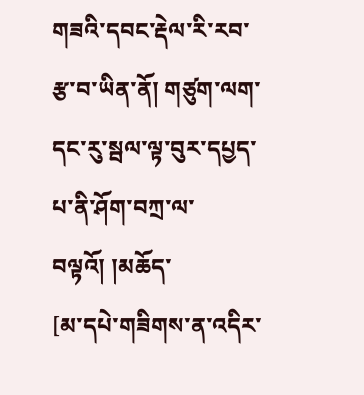གཟའི་དབང་རྡེལ་རི་རབ་རྩ་བ་ཡིན་ནོ། གཙུག་ལག་དང་རུ་སྦལ་ལྟ་བུར་དཔྱད་པ་ནི་ཤོག་བཀྲ་ལ་བལྟའོ། །མཆོད་
[མ་དཔེ་གཟིགས་ན་འདིར་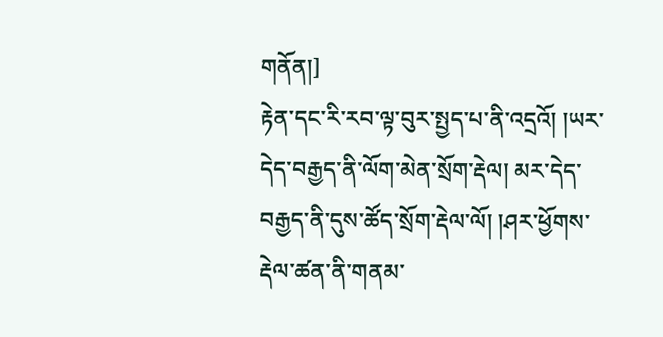གནོན།]
རྟེན་དང་རི་རབ་ལྟ་བུར་སྤྱད་པ་ནི་འདྲའོ། །ཡར་དེད་བརྒྱད་ནི་ལོག་མེན་སྲོག་རྡེལ། མར་དེད་བརྒྱད་ནི་དུས་ཚོད་སྲོག་རྡེལ་ལོ། །ཤར་ཕྱོགས་རྡེལ་ཚན་ནི་གནམ་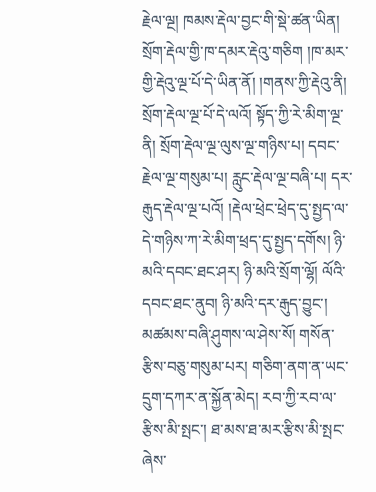རྗེལ་ལྔ། ཁམས་རྡེལ་བྱང་གི་སྡེ་ཚན་ཡིན། སྲོག་རྡེལ་གྱི་ཁ་དམར་རྡེའུ་གཅིག །ཁ་མར་གྱི་རྡེའུ་ལྔ་པོ་དེ་ཡིན་ནོ། །གནས་ཀྱི་རྡེའུ་ནི། སྲོག་རྡེལ་ལྔ་པོ་དེ་ལའོ། སྟོད་ཀྱི་རེ་མིག་ལྔ་ནི། སྲོག་རྡེལ་ལྔ་ལུས་ལྔ་གཉིས་པ། དབང་རྗེལ་ལྔ་གསུམ་པ། རླུང་རྡེལ་ལྔ་བཞི་པ། དར་རྒུད་རྡེལ་ལྔ་པའོ། །རྡེལ་ཕྲེང་ཕྲེད་དུ་སྤྱད་ལ་དེ་གཉིས་ཀ་རེ་མིག་ཕྲད་དུ་སྤྱད་དགོས། ཉི་མའི་དབང་ཐང་ཤར། ཉི་མའི་སྲོག་ལྷོ། ལོའི་དབང་ཐང་ནུབ། ཉི་མའི་དར་རྒུད་བྱུང་། མཚམས་བཞི་ཤུགས་ལ་ཤེས་སོ། གསོན་རྩིས་བཅུ་གསུམ་པར། གཅིག་ནག་ན་ཡང་དྲུག་དཀར་ན་སྐྱོན་མེད། རབ་ཀྱི་རབ་ལ་རྩིས་མི་སྤང་། ཐ་མས་ཐ་མར་རྩིས་མི་སྤང་ཞེས་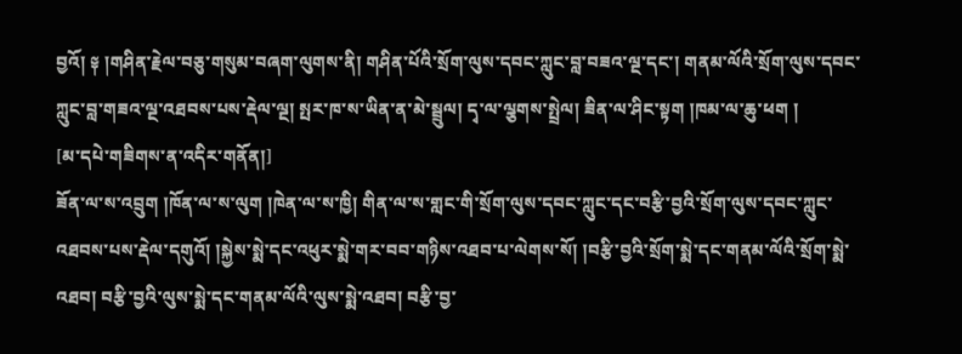བྱའོ། ༈ །གཤིན་རྗེལ་བཅུ་གསུམ་བཞག་ལུགས་ནི། གཤིན་པོའི་སྲོག་ལུས་དབང་ཀླུང་བླ་བཟའ་ལྔ་དང་། གནམ་ལོའི་སྲོག་ལུས་དབང་ཀླུང་བླ་གཟའ་ལྔ་འཐབས་པས་རྡེལ་ལྔ། སྤར་ཁ་ས་ཡིན་ན་མེ་སྦྲུལ། དྭ་ལ་ལྕགས་སྤྲེལ། ཟིན་ལ་ཤིང་སྟག །ཁམ་ལ་ཆུ་ཕག །
[མ་དཔེ་གཟིགས་ན་འདིར་གནོན།]
ཟོན་ལ་ས་འབྲུག །ཁོན་ལ་ས་ལུག །ཁེན་ལ་ས་ཁྱི། གིན་ལ་ས་གླང་གི་སྲོག་ལུས་དབང་ཀླུང་དང་བརྩི་བྱའི་སྲོག་ལུས་དབང་ཀླུང་འཐབས་པས་རྡེལ་དགུའོ། །སྐྱེས་སྨེ་དང་འཕུར་སྨེ་གར་བབ་གཉིས་འཐབ་པ་ལེགས་སོ། །བརྩི་བྱའི་སྲོག་སྨེ་དང་གནམ་ལོའི་སྲོག་སྨེ་འཐབ། བརྩི་བྱའི་ལུས་སྨེ་དང་གནམ་ལོའི་ལུས་སྨེ་འཐབ། བརྩི་བྱ་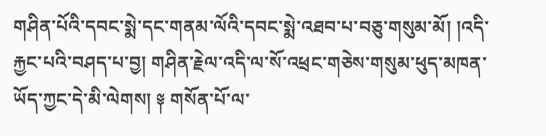གཤིན་པོའི་དབང་སྨེ་དང་གནམ་ལོའི་དབང་སྨེ་འཐབ་པ་བཅུ་གསུམ་མོ། །འདི་རྐྱང་པའི་བཤད་པ་བྱ། གཤིན་རྗེལ་འདི་ལ་སོ་འཕྲང་གཅེས་གསུམ་ཕུད་མཁན་ཡོད་ཀྱང་དེ་མི་ལེགས། ༈ གསོན་པོ་ལ་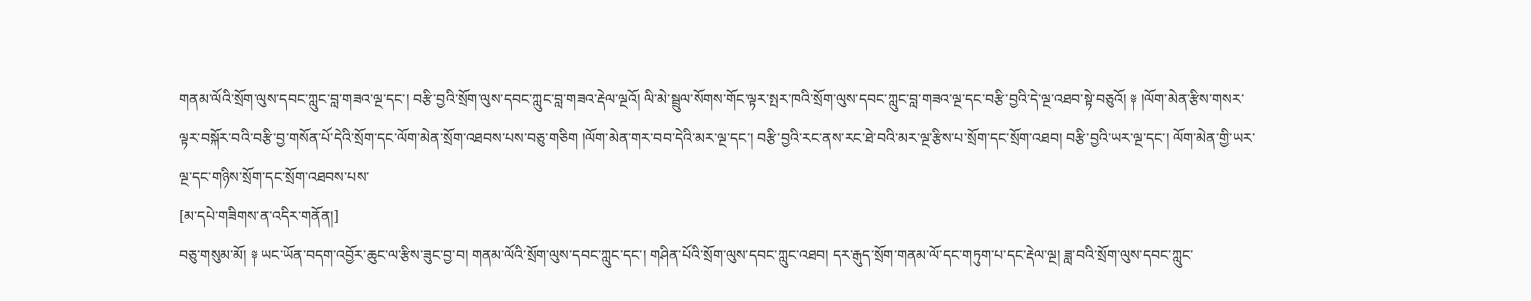གནམ་ལོའི་སྲོག་ལུས་དབང་ཀླུང་བླ་གཟའ་ལྔ་དང་། བརྩི་བྱའི་སྲོག་ལུས་དབང་ཀླུང་བླ་གཟའ་རྡེལ་ལྔའོ། ལི་མེ་སྦྲུལ་སོགས་གོང་ལྟར་སྤར་ཁའི་སྲོག་ལུས་དབང་ཀླུང་བླ་གཟའ་ལྔ་དང་བརྩི་བྱའི་དེ་ལྔ་འཐབ་སྟེ་བཅུའོ། ༈ །ལོག་མེན་རྩིས་གསར་ལྟར་བསྐོར་བའི་བརྩི་བྱ་གསོན་པོ་དེའི་སྲོག་དང་ལོག་མེན་སྲོག་འཐབས་པས་བཅུ་གཅིག །ལོག་མེན་གར་བབ་དེའི་མར་ལྔ་དང་། བརྩི་བྱའི་རང་ནས་རང་ཐེ་བའི་མར་ལྔ་རྩིས་པ་སྲོག་དང་སྲོག་འཐབ། བརྩི་བྱའི་ཡར་ལྔ་དང་། ལོག་མེན་གྱི་ཡར་ལྔ་དང་གཉིས་སྲོག་དང་སྲོག་འཐབས་པས་
[མ་དཔེ་གཟིགས་ན་འདིར་གནོན།]
བཅུ་གསུམ་མོ། ༈ ཡང་ཡོན་བདག་འབྱོར་ཆུང་ལ་རྩིས་ཟུང་བྱ་བ། གནམ་ལོའི་སྲོག་ལུས་དབང་ཀླུང་དང་། གཤིན་པོའི་སྲོག་ལུས་དབང་ཀླུང་འཐབ། དར་རྒུད་སྲོག་གནམ་ལོ་དང་གཏུག་པ་དང་རྡེལ་ལྔ། ཟླ་བའི་སྲོག་ལུས་དབང་ཀླུང་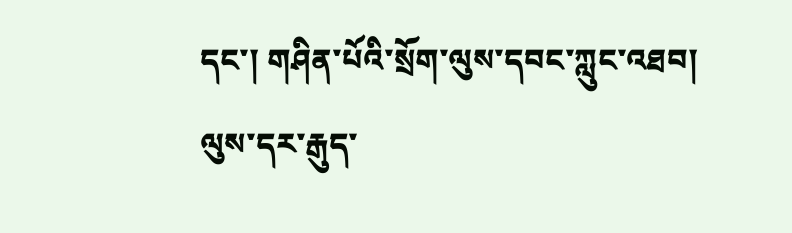དང་། གཤིན་པོའི་སྲོག་ལུས་དབང་ཀླུང་འཐབ། ལུས་དར་རྒུད་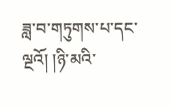ཟླ་བ་གཏུགས་པ་དང་ལྔའོ། །ཉི་མའི་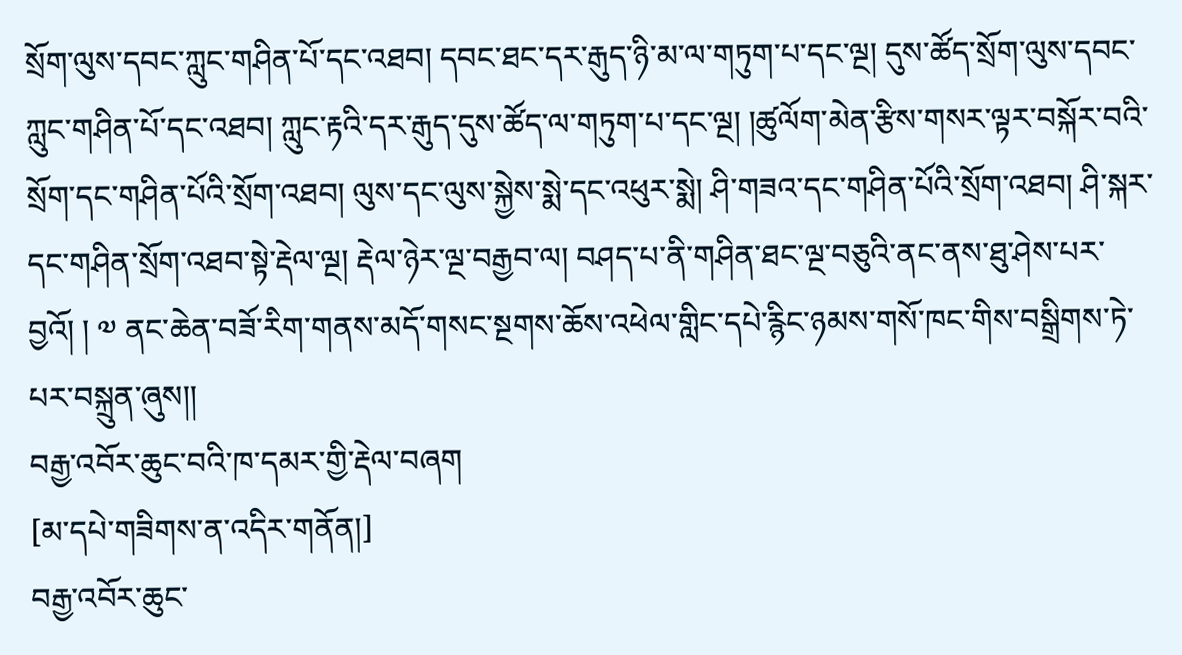སྲོག་ལུས་དབང་ཀླུང་གཤིན་པོ་དང་འཐབ། དབང་ཐང་དར་རྒུད་ཉི་མ་ལ་གཏུག་པ་དང་ལྔ། དུས་ཚོད་སྲོག་ལུས་དབང་ཀླུང་གཤིན་པོ་དང་འཐབ། ཀླུང་རྟའི་དར་རྒུད་དུས་ཚོད་ལ་གཏུག་པ་དང་ལྔ། །ཚུལོག་མེན་རྩིས་གསར་ལྟར་བསྐོར་བའི་སྲོག་དང་གཤིན་པོའི་སྲོག་འཐབ། ལུས་དང་ལུས་སྐྱེས་སྨེ་དང་འཕུར་སྨེ། ཤི་གཟའ་དང་གཤིན་པོའི་སྲོག་འཐབ། ཤི་སྐར་དང་གཤིན་སྲོག་འཐབ་སྟེ་རྡེལ་ལྔ། རྡེལ་ཉེར་ལྔ་བརྒྱབ་ལ། བཤད་པ་ནི་གཤིན་ཐང་ལྔ་བཅུའི་ནང་ནས་ཐུ་ཤེས་པར་བྱའོ། ། ༧ ནང་ཆེན་བཟོ་རིག་གནས་མདོ་གསང་སྔགས་ཆོས་འཕེལ་གླིང་དཔེ་རྙིང་ཉམས་གསོ་ཁང་གིས་བསྒྲིགས་ཏེ་པར་བསྐྲུན་ཞུས།།
བརྒྱ་འབོར་ཆུང་བའི་ཁ་དམར་གྱི་རྡེལ་བཞག
[མ་དཔེ་གཟིགས་ན་འདིར་གནོན།]
བརྒྱ་འབོར་ཆུང་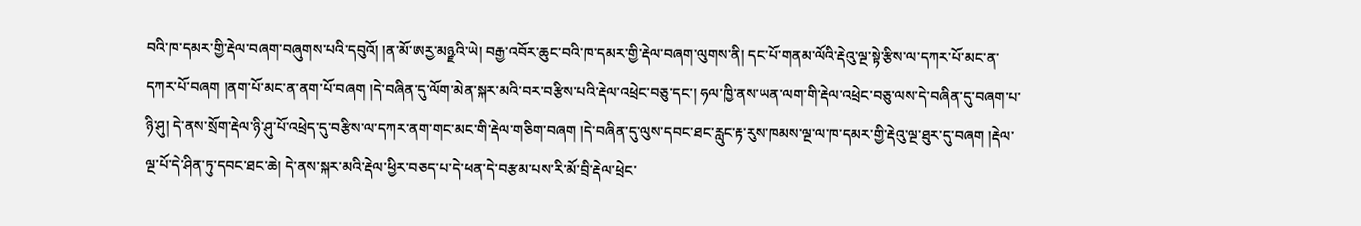བའི་ཁ་དམར་གྱི་རྡེལ་བཞག་བཞུགས་པའི་དབུའོ། །ན་མོ་ཨརྱ་མཉྫའི་ཡེ། བརྒྱ་འབོར་ཆུང་བའི་ཁ་དམར་གྱི་རྡེལ་བཞག་ལུགས་ནི། དང་པོ་གནམ་ལོའི་རྡེའུ་ལྔ་སྟེ་རྩིས་ལ་དཀར་པོ་མང་ན་དཀར་པོ་བཞག །ནག་པོ་མང་ན་ནག་པོ་བཞག །དེ་བཞིན་དུ་ལོག་མེན་སྐར་མའི་བར་བརྩིས་པའི་རྡེལ་འཕྲེང་བཅུ་དང་། ཧལ་ཁྱི་ནས་ཡན་ལག་གི་རྡེལ་འཕྲེང་བཅུ་ལས་དེ་བཞིན་དུ་བཞག་པ་ཉི་ཤུ། དེ་ནས་སྲོག་རྡེལ་ཉི་ཤུ་པོ་འཕྲེད་དུ་བརྩིས་ལ་དཀར་ནག་གང་མང་གི་རྡེལ་གཅིག་བཞག །དེ་བཞིན་དུ་ལུས་དབང་ཐང་རླུང་རྟ་རུས་ཁམས་ལྔ་ལ་ཁ་དམར་གྱི་རྡེའུ་ལྔ་ཐུར་དུ་བཞག །རྡེལ་ལྔ་པོ་དེ་ཤིན་ཏུ་དབང་ཐང་ཆེ། དེ་ནས་སྐར་མའི་རྡེལ་ཕྱིར་བཅད་པ་དེ་ཕན་དེ་བརྩམ་པས་རི་མོ་བྲི་རྡེལ་ཕྲེང་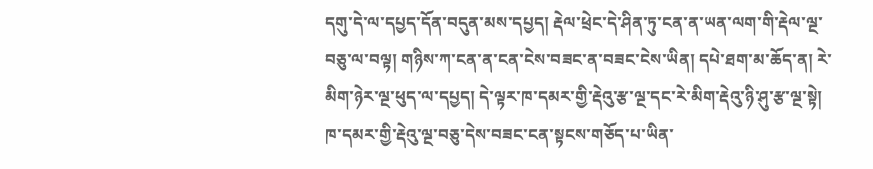དགུ་དེ་ལ་དཔྱད་དོན་བདུན་མས་དཔྱད། རྡེལ་ཕྲེང་དེ་ཤིན་ཏུ་ངན་ན་ཡན་ལག་གི་རྡེལ་ལྔ་བཅུ་ལ་བལྟ། གཉིས་ཀ་ངན་ན་ངན་ངེས་བཟང་ན་བཟང་ངེས་ཡིན། དཔེ་ཐག་མ་ཆོད་ན། རེ་མིག་ཉེར་ལྔ་ཕུད་ལ་དཔྱད། དེ་ལྟར་ཁ་དམར་གྱི་རྡེའུ་རྩ་ལྔ་དང་རེ་མིག་རྡེའུ་ཉི་ཤུ་རྩ་ལྔ་སྟེ། ཁ་དམར་གྱི་རྡེའུ་ལྔ་བཅུ་དེས་བཟང་ངན་སྟངས་གཅོད་པ་ཡིན་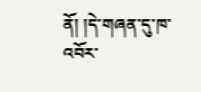ནོ། །དེ་གཞན་དུ་ཁ་འབོར་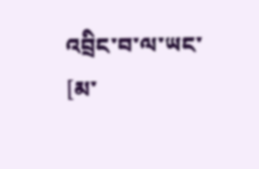འབྲིང་བ་ལ་ཡང་
[མ་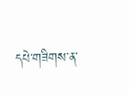དཔེ་གཟིགས་ན་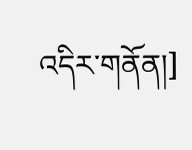འདིར་གནོན།]